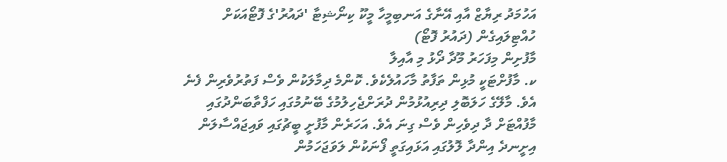އަހުމަދު ރިޔާޒް އާއި އޭނާގެ އަނބިމީހާ މީކޫ ކިނޯޝިޓާ 'ދައުރު'ގެ ފޮޓޯއަކަށް ހުއްޓިލައިގެން (ދައުރު ފޮޓޯ)
މާފުށިން މިފަހަރު މޫދާ ދޯޅު މި އާއިލާ
ކ. މާފުށްޓަކީ މުޅިން ތަފާތު މާހައުލެކެވެ. ކޮންމެ ދިމާލަކުން ވެސް ފަތުރުވެރިން ފެނެ އެވެ. މާލޭގެ ހަލަބޮލި ދިރިއުޅުމުން ދުރަށްޖެހިލުމުގެ ބޭނުމުގައި ހަފްތާބަންދުގައި މާފުއްޓަށް ދާ ދިވެހިން ވެސް ގިނަ އެވެ. އަހަރެން މާފުށީ ބީޗުގައި ވައިޖައްސާލަން އިށީނދެ އިންދާ ލޮލުގައި އަޅައިގަތީ ފޯނަކުން ލަވަޖަހަމުން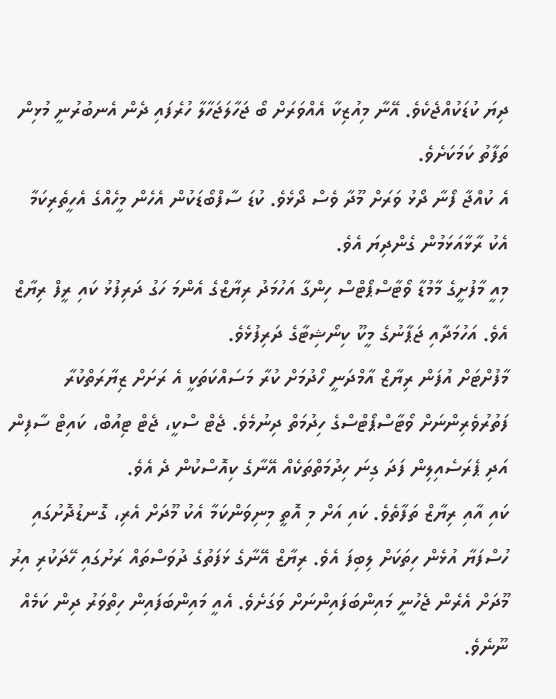ދިޔަ ކުޑަކުއްޖެކެވެ. އޭނާ މިއުޒިކާ އެއްވަރަށް ބޯ ޖަހާލަޖަހާލާ ހުރެފައި ދެން އެނބުރުނީ މުޅިން ތަފާތު ކަމަކަށެވެ.
އެ ކުއްޖާ ފޯނާ ދޯޅު ވަރަށް މޫދާ ވެސް ދޯޅެވެ. ކުޑަ ސާފްބޯޑަކުން އެހެން މީހެއްގެ އެހީތެރިކަމާ އެކު ރާޅާއަޅަމުން ގެންދިޔަ އެވެ.
މިއީ މާފުށީގެ މާމުޑާ ވޯޓާސްޕޯޓްސް ހިންގާ އަހުމަދު ރިޔާޒްގެ އެންމަ ހަގު ދަރިފުޅު ކައި ރީފް ރިޔާޒް އެވެ. އަހުމަދާއި ޖަޕާނުގެ މީކޫ ކިނޯޝިޓާގެ ދަރިފުޅެވެ.
މާފުށްޓަށް އުފަން ރިޔާޒް އާމްދަނީ ހޯދުމަށް ކުރާ މަސައްކަތަކީ އެ ރަށަށް ޒިޔާރަތްކުރާ ފަތުރުވެރިންނަށް ވޯޓާސްޕޯޓްސްގެ ހިދުމަތް ދިނުމެވެ. ޖެޓް ސްކީ، ޖެޓް ޓިއުބް، ކައިޓް ސާފިން އަދި ޕެރަސެއިލިން ފަދަ ގިނަ ހިދުމަތްތަކެއް އޭނާގެ ކިއޮސްކުން ދެ އެވެ.
ކައި އާއި ރިޔާޒް ތަފާތެވެ. ކައި އަށް މި އޮތީ މިނިވަންކަމާ އެކު މޫދަށް އެރި، ގޮނޑުދޮށުގައި ހުސްފަޔާ އުޅެން ހިތަކަށް ލިބިފަ އެވެ. ރިޔާޒް އޭނާގެ ޅަފަތުގެ ދުވަސްތައް ރަށުގައި ހޭދަކުރި އިރު މޫދަށް އެރެން ޖެހުނީ މައިންބަފައިންނަށް ވަގަށެވެ. އެއީ މައިންބަފައިން ހިތްވަރު ދިން ކަމެއް ނޫނެވެ.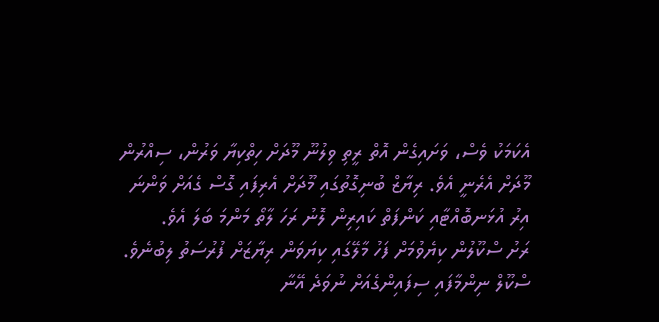އެކަމަކު ވެސް، ވަށައިގެން އޮތް ރީތި ވިލުނޫ މޫދަށް ހިތްކިޔާ ވަރުން، ސިއްރުން މޫދަށް އެރެނީ އެވެ. ރިޔާޒް ބުނިގޮތުގައި މޫދަށް އެރިފައި ގޮސް ގެއަށް ވަންނަ އިރު އުޅަނބޮއްޓާއި ކަންފަތް ކައިރިން ލޮނު ރަހަ ލާތޯ މަންމަ ބަލަ އެވެ.
ރަށު ސްކޫލުން ކިޔެވުމަށް ފަހު މާލޭގައި ކިޔަވަން ރިޔާޒަށް ފުރުސަތު ލިބުނެވެ. ސްކޫލް ނިންމާފައި ސިފައިންގެއަށް ނުވަދެ އޭނާ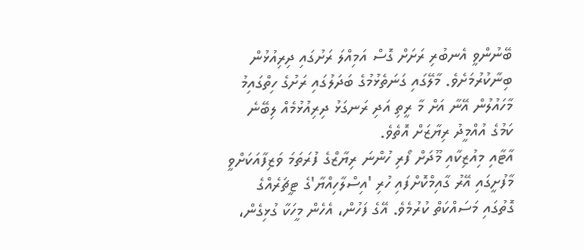ބޭނުންވީ އެނބުރި ރަށަށް ގޮސް އަމިއްލަ ރަށުގައި ދިރިއުޅުން ބިނާކުރުމަށެވެ. މާލޭގައި ގަނަތެޅުމުގެ ބަދަލުގައި ރަށުގެ ހިތްގައިމު މާހައުލުން އޭނާ އަށް މާ ރީތި އަދި ރަނގަޅު ދިރިއުޅުމެއް ލިބޭނެ ކަމުގެ އުއްމީދު ރިޔާޒަށް އޮތެވެ.
އާޓާއި މިއުޒިކާއި މޫދަށް ފޯރި ހުންނަ ރިޔާޒްގެ ފުރަތަމަ ވަޒިފާއަކަށްވީ މާފުށީގައި އޭރު ގާއިމްކޮށްފައި ހުރި 'އިސްލާހިއްޔާ'ގެ ޓީޗަރެއްގެ ގޮތުގައި މަސައްކަތް ކުރުމެވެ. އޭގެ ފަހުން، އެހެން މީހަކާ ގުޅިގެން،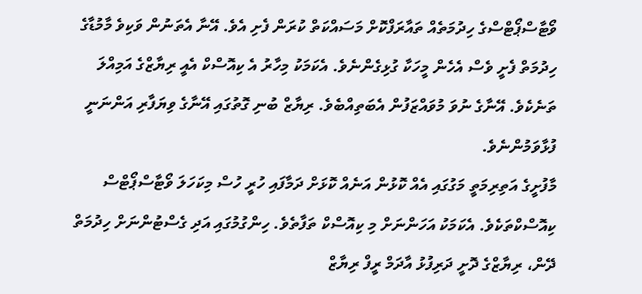ވޯޓާސްޕޯޓްސްގެ ހިދުމަތެއް ތައާރަފްކޮށް މަސައްކަތް ކުރަން ފެށި އެވެ. އޭނާ އެތަނުން ވަކިވެ މާމުޑާގެ ހިދުމަތް ފެށީ ވެސް އެހެން މީހަކާ ގުޅިގެންނެވެ. އެކަމަކު މިހާރު އެ ކިއޮސްކް އެއީ ރިޔާޒްގެ އަމިއްލަ ތަނެކެވެ. އޭނާގެ ނުވަ މުވައްޒަފުން އެބަތިއްބެވެ. ރިޔާޒް ބުނި ގޮތުގައި އޭނާގެ ވިޔަފާރި އަންނަނީ ފުޅާވަމުންނެވެ.
މާފުށީގެ އަތިރިމަތީ މަގުގައި އެއް ކޮޅުން އަނެއް ކޮޅަށް ދަމާފައި ހުރީ ހުސް މިކަހަލަ ވޯޓާސްޕޯޓްސް ކިއޮސްކްތަކެވެ. އެކަމަކު އަހަންނަށް މި ކިއޮސްކް ތަފާތެވެ. ހިންގުމުގައި އަދި ގެސްޓުންނަށް ހިދުމަތް ދޭން، ރިޔާޒްގެ ދޮށީ ދަރިފުޅު އާދަމް ރީފް ރިޔާޒް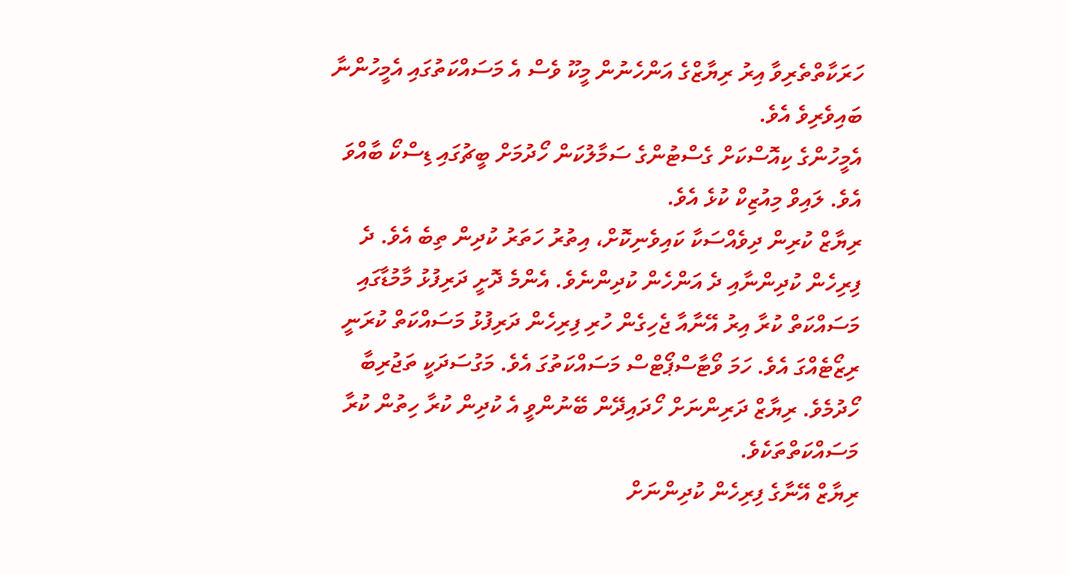ހަރަކާތްތެރިވާ އިރު ރިޔާޒްގެ އަންހެނުން މީކޫ ވެސް އެ މަސައްކަތުގައި އެމީހުންނާ ބައިވެރިވެ އެވެ.
އެމީހުންގެ ކިއޮސްކަށް ގެސްޓުންގެ ސަމާލުކަން ހޯދުމަށް ބީޗުގައި ޑިސްކޯ ބާއްވަ އެވެ. ލައިވް މިއުޒިކް ކުޅެ އެވެ.
ރިޔާޒް ކުރިން ދިވެއްސަކާ ކައިވެނިކޮށް، އިތުރު ހަތަރު ކުދިން ތިބެ އެވެ. ދެ ފިރިހެން ކުދިންނާއި ދެ އަންހެން ކުދިންނެވެ. އެންމެ ދޮށީ ދަރިފުޅު މާމުޑާގައި މަސައްކަތް ކުރާ އިރު އޭނާއާ ޖެހިގެން ހުރި ފިރިހެން ދަރިފުޅު މަސައްކަތް ކުރަނީ ރިޒޯޓެއްގަ އެވެ. ހަމަ ވޯޓާސްޕޯޓްސް މަސައްކަތުގަ އެވެ. މަގުސަދަކީ ތަޖުރިބާ ހޯދުމެވެ. ރިޔާޒް ދަރިންނަށް ހޯދައިދޭން ބޭނުންވީ އެ ކުދިން ކުރާ ހިތުން ކުރާ މަސައްކަތްތަކެވެ.
ރިޔާޒް އޭނާގެ ފިރިހެން ކުދިންނަށް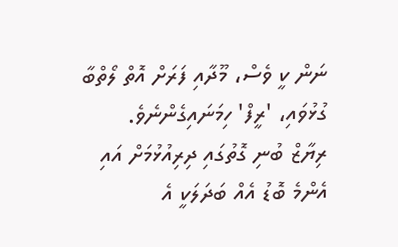ނަން ކީ ވެސް، މޫދާއި ފަރަށް އޮތް ލޯތްބާ ގުޅުވައި، 'ރީފް' ހިމަނައިގެންނެވެ.
ރިޔާޒް ބުނި ގޮތުގައި ދިރިއުޅުމަށް އައި އެންމެ ބޮޑު އެއް ބަދަލަކީ އެ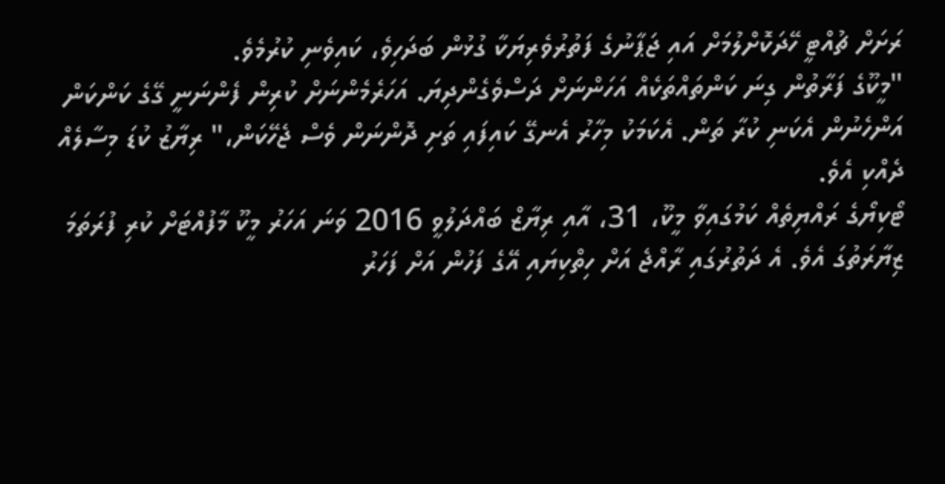ރަށަށް ޗުއްޓީ ހޭދަކޮށްލުމަށް އައި ޖަޕާނުގެ ފަތުރުވެރިޔަކާ ގުޅުން ބަދަހިވެ، ކައިވެނި ކުރުމެވެ.
"މީކޫގެ ފަރާތުން ގިނަ ކަންތައްތަކެއް އަހަންނަށް ދަސްވެގެންދިޔަ. އަހަރެމެންނަށް ކުރިން ފެންނަނީ ގޭގެ ކަންކަން އަންހެނުން އެކަނި ކުރާ ތަން. އެކަމަކު މިހާރު އެނގޭ ކައިފައި ތަށި ދޮންނަން ވެސް ޖެހޭކަން،" ރިޔާޒު ކުޑަ މިސާލެއް ދެއްކި އެވެ.
ޓޯކިޔޯގެ ރައްޔިތެއް ކަމުގައިވާ މީކޫ، 31، އާއި ރިޔާޒް ބައްދަލުވީ 2016 ވަނަ އަހަރު މީކޫ މާފުއްޓަށް ކުރި ފުރަތަމަ ޒިޔާރަތުގަ އެވެ. އެ ދަތުރުގައި ރާއްޖެ އަށް ހިތްކިޔައި އޭގެ ފަހުން އަށް ފަހަރު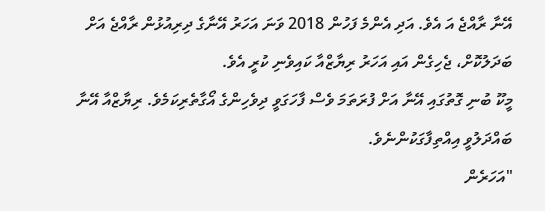އޭނާ ރާއްޖެ އަ އެވެ. އަދި އެންމެ ފަހުން 2018 ވަނަ އަހަރު އޭނާގެ ދިރިއުޅުން ރާއްޖެ އަށް ބަދަލުކޮށް، ޖެހިގެން އައި އަހަރު ރިޔާޒްއާ ކައިވެނި ކުރީ އެވެ.
މީކޫ ބުނި ގޮތުގައި އޭނާ އަށް ފުރަތަމަ ވެސް ފާހަގަވީ ދިވެހިންގެ އޯގާތެރިކަމެވެ. ރިޔާޒްއާ އޭނާ ބައްދަލުވީ އިއްތިފާގަކުންނެވެ.
"އަހަރެން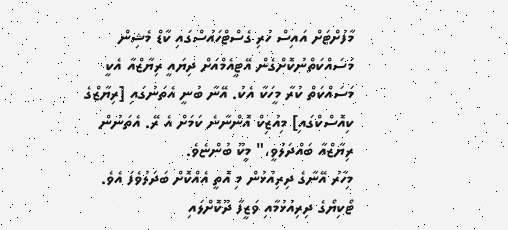މާފުށްޓަށް އައިސް ހުރި ގެސްޓްހައުސްގައި ކާޑް މެޝިން މަސައްކަތްނުކޮށްގެން އޭޓީއެމްއަށް ދިޔައީ ރިޔާޒްއާ އެކީ މަސައްކަތް ކުރާ މީހަކާ އެކު. އޭނާ ބުނީ އެތަނުގައި [ރިޔާޒްގެ ކިއޮސްކްގައި] މިއުޒިކް އޮންނާނެ ކަމަށް އެ ރޭ. އެތަނުން ރިޔާޒްއާ ބައްދަލުވީ،" މީކޫ ބުންޏެވެ.
މިހާރު އޭނާގެ ދިރިއުޅުން މި އޮތީ އެއްކޮށް ބަދަލުވެފަ އެވެ. ޓޯކިޔޯގެ ދިރިއުޅުމާއި ވަޒީފާ ދޫކޮށްލައި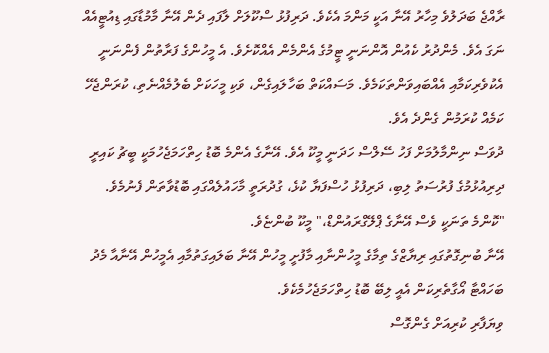ރާއްޖެ ބަދަލުވެ މިހާރު އޭނާ އަކީ މަންމަ އެކެވެ. ދަރިފުޅު ސްކޫލަށް ލާފައި ދެން އޭނާ މާމުޑާގައި ޑިއުޓީއެއް ނަގަ އެވެ. މެންދުރު ކެއުން އޮންނަނީ ޓީމުގެ އެންމެން އެއްކޮށެވެ. އެ މީހުންގެ ފަރާތުން ފެންނަނީ އެކުވެރިކަމާއި އެއްބައިވަންތަކަމެވެ. މަސައްކަތް ބަހާލައިގެން، ވަކި މީހަކަށް ބެލުމެއްނެތި، ކުރަންޖެހޭ ކަމެއް ކުރަމުން ގެންދެ އެވެ.
ދުވަސް ނިންމާލުމަށް ފަހު ސޭލްސް ހަދަނީ މީކޫ އެވެ. އޭނާގެ އެންމެ ބޮޑު ހިތްހަމަޖެހުމަކީ ބީޗު ކައިރީ ދިރިއުޅުމުގެ ފުރުސަތު ލިބި، ދަރިފުޅު ހުސްފަޔާ ކުޅެ، ގުދުރަތީ މާހައުލެއްގައި ބޮޑުވާތަން ފެނުމެވެ.
"ކޮންމެ ތަނަކީ ވެސް އޭނާގެ ޕްލޭގްރައުންޑް،" މީކޫ ބުންޏެވެ.
އޭނާ ބުނިގޮތުގައި ރިޔާޒްގެ ތިމާގެ މީހުންނާއި މާފުށީ މީހުން އޭނާ ބަލައިގަތުމާއި އެމީހުން އޭނާއާ މެދު ބަހައްޓާ އޯގާތެރިކަން އެއީ ލިބޭ ބޮޑު ހިތްހަމަޖެހުމެކެވެ.
ވިޔަފާރި ކުރިއަށް ގެންގޮސް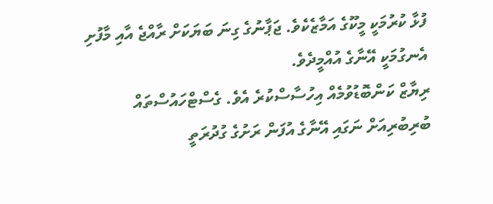ފުޅާ ކުރުމަކީ މީކޫގެ އަމާޒެކެވެ. ޖަޕާނުގެ ގިނަ ބަޔަކަށް ރާއްޖެ އާއި މާފުށި އެނގުމަކީ އޭނާގެ އުއްމީދެވެ.
ރިޔާޒް ކަންބޮޑުވުމެއް އިހުސާސްކުރެ އެވެ. ގެސްޓްހައުސްތައް ބުރިބުރިއަށް ނަގައި އޭނާގެ އުފަން ރަށުގެ ގުދުރަތީ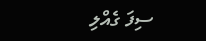ސިފަ ގެއްލި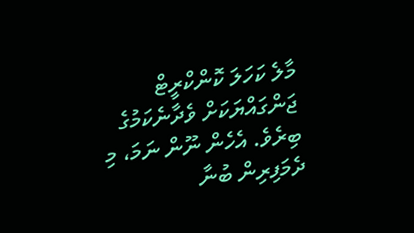މާލެ ކަހަލަ ކޮންކްރީޓް ޖަންގައްޔަކަށް ވެދާނެކަމުގެ ބިރެވެ. އެހެން ނޫން ނަމަ، މި ދެމަފިރިން ބުނާ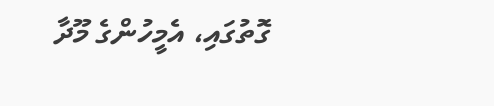ގޮތުގައި، އެމީހުންގެ މޫދާ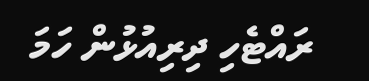ރައްޓެހި ދިރިއުޅުން ހަމަ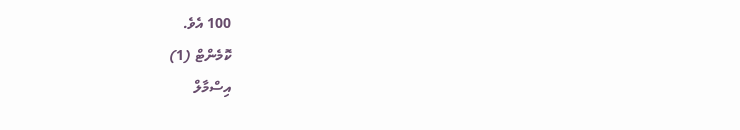100 އެވެ.
ކޮމެންޓް (1)
އިސްމާލް